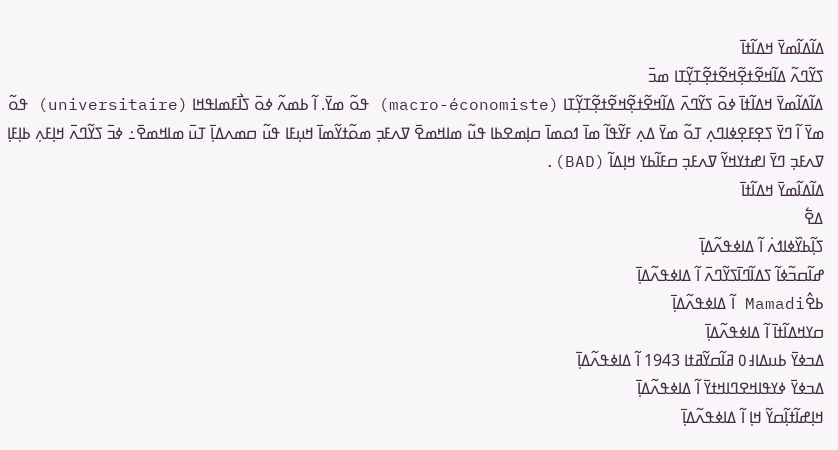ߡߊ߬ߡߊ߬ߘߌ߫ ߞߡߊ߬ߙߊ߫
ߖߌ߬ߣߍ߬ ߡߊ߬ߞߐ߬ߙߐ߲߬ߞߐ߬ߙߐ߲߬ߠߌ߲߬ߠߊ ߘߏ߫
ߡߊ߬ߡߊ߬ߘߌ߫ ߞߡߊ߬ߙߊ߫ ߦߋ߫ ߖߌ߬ߣߍ߫ ߡߊ߬ߞߐ߬ߙߐ߲߬ߞߐ߬ߙߐ߲߬ߠߌ߲߬ߠߊ (macro-économiste) ߟߋ߬ ߘߌ߫. ߊ߬ ߕߘߍ߬ ߦߋ߫ ߖߊ߯ߓߘߊߟߞߊ (universitaire) ߟߋ߬ ߘߌ߫ ߊ߬ ߣߌ߫ ߖߐ߲ߓߐ߲ߦߊߣߍ߲ ߠߋ߬ ߘߌ߫ ߡߍ߲ ߓߌ߬ߟߊ߬ ߘߊ߫ ߗߋߘߊ߫ ߛߊ߲ߘߐߕߊ ߟߎ߬ ߘߊߞߘߐ߫ ߜߍߓߏ߲ ߘߋ߬ߙߌ߬ߘߊ߫ ߞߎ߲ߓߊ ߟߎ߬ ߛߘߍߡߊ߲߫ ߠߎ߫ ߘߊߞߘߐ߫߸ ߦߏ߫ ߖߌ߬ߣߍ߫ ߞߊ߲ߓߍ߲ ߕߊ߲ߓߊ߲ ߜߍߓߏ߲ ߣߌ߫ ߊߝߙߌߞߌ߬ ߜߍߓߏ߲ ߛߓߊ߬ߕߌ ߞߊ߲ߡߊ߬ (BAD).
ߡߊ߬ߡߊ߬ߘߌ߫ ߞߡߊ߬ߙߊ߫
ߡߐ߱
ߖߊ߲߬ߕߌ߰ߦߊߗߍ߭ ߊ߬ ߡߊߦߟߍ߬ߡߊ߲߫
ߝߊ߬ߛߏ߬ߦߊ߬ ߖߡߊ߬ߣߊ߫ߖߌ߬ߣߍ߫ ߊ߬ ߡߊߦߟߍ߬ߡߊ߲߫
ߕߐ߮Mamadi ߊ߬ ߡߊߦߟߍ߬ߡߊ߲߫
ߛߌߞߡߊ߬ߙߊ߫ ߊ߬ ߡߊߦߟߍ߬ߡߊ߲߫
ߡߏߦߌ߫ ߕߎߡߊ߃߀ ߥߊ߬ߛߌ߬ߥߙߊ 1943 ߊ߬ ߡߊߦߟߍ߬ߡߊ߲߫
ߡߏߦߌ߫ ߦߌߟߊߞߐߣߊߞߙߌ߫ ߊ߬ ߡߊߦߟߍ߬ߡߊ߲߫
ߞߊ߲ߝߊ߬ߙߊ߲߬ߛߌ߬ ߞߊ߲ ߊ߬ ߡߊߦߟߍ߬ߡߊ߲߫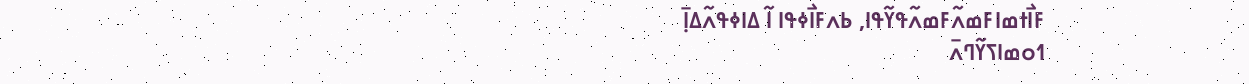ߓߊ߯ߙߘߊߓߘߍ߬ߓߘߍ߬ߟߌ߬ߟߊ, ߕߍߓߊ߯ߦߟߊ ߊ߬ ߡߊߦߟߍ߬ߡߊ߲߫
ߗߋߘߊߖߌ߬ߣߍ߫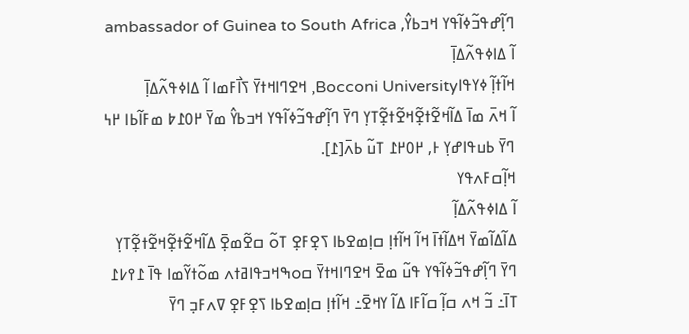ߣߊ߲߬ߝߟߏ߬ߦߊ߬ߟߌ ߞߏߕߌ߮, ambassador of Guinea to South Africa ߊ߬ ߡߊߦߟߍ߬ߡߊ߲߫
ߞߊ߬ߙߊ߲߬ ߦߌߟߊBocconi University, ߞߐߣߊߞߙߌ߫ ߖߊ߯ߓߘߊ ߊ߬ ߡߊߦߟߍ߬ߡߊ߲߫
ߊ߬ ߞߍ߫ ߘߊ߫ ߡߊ߬ߞߐ߬ߙߐ߲߬ߞߐ߬ߙߐ߲߬ߠߌ߲ ߣߌ߫ ߣߊ߲߬ߝߟߏ߬ߦߊ߬ߟߌ ߞߏߕߌ߮ ߘߌ߫ ߂߀߁߈ ߘߓߊ߬ߕߊ ߂߆ ߣߌ߫ ߕߎߟߊߝߌ߲ ߅, ߂߀߂߁ ߠߎ߬ ߕߍ߫[߁].
ߞߊ߲߬ߛߓߍߟߌ
ߊ߬ ߡߊߦߟߍ߬ߡߊ߲߬
ߡߊ߬ߡߊ߬ߘߌ߫ ߞߡߊ߬ߙߊ߫ ߞߊ߬ ߞߊ߬ߙߊ߲ ߛߊ߲ߘߐߕߊ ߖߐ߲ߓߐ߲ ߠߋ߬ ߛߐ߬ߘߐ߲߫ ߡߊ߬ߞߐ߬ߙߐ߲߬ߞߐ߬ߙߐ߲߬ߠߌ߲ ߣߌ߫ ߣߊ߲߬ߝߟߏ߬ߦߊ߬ߟߌ ߟߎ߬ ߘߐ߫ ߞߐߣߊߞߙߌ߫ ߛߋߒߞߏߟߊߥߙߍ ߘߋ߬ߙߌ߬ߘߊ ߟߊ߫ ߁߉߇߁ ߠߊ߫߸ ߏ߬ ߞߍ ߛߊ߲߬ ߛߊ߬ߓߊ ߡߊ߬ ߌߞߐ߫߸ ߞߊ߬ߙߊ߲ ߛߊ߲ߘߐߕߊ ߖߐ߲ߓߐ߲ ߜߍߓߏ߲ ߣߌ߫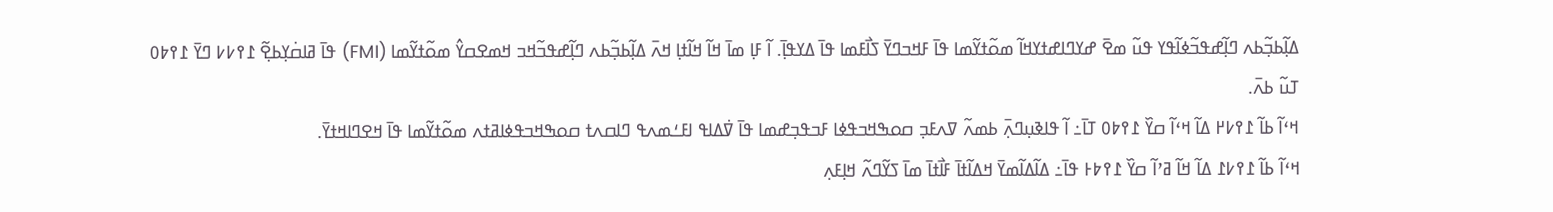ߡߊ߲߬ߕߏ߲߬ߕߍ ߣߊ߲߬ߝߟߏ߬ߦߊ߬ߟߌ ߟߎ߬ ߘߐ߫ ߝߌߣߊߝߙߌߞߊ߬ ߘߋ߬ߙߌ߬ߘߊ ߟߊ߫ ߓߞߏߣߌ߫ ߖߊ߯ߓߘߊ ߟߊ߫ ߡߌߟߊ߲߫. ߊ߬ ߓߊ߲ ߘߊ߫ ߞߊ߬ ߞߊ߬ߙߊ߲ ߞߍ߫ ߡߊ߲߬ߕߏ߲߬ߕߍ ߣߊ߲߬ߝߟߏ߬ߞߏ ߞߘߐߛߌ߮ ߘߋ߬ߙߌ߬ߘߊ (FMI) ߟߊ߫ ߥߊߛ߭ߌ߲ߕߐ߲߬ ߁߉߇߇ ߣߌ߫ ߁߉߈߀ ߠߎ߬ ߕߍ߫.
ߞߵߊ߬ ߕߊ߬ ߁߉߇߂ ߡߊ߬ ߞߵߊ߬ ߛߌ߰ ߁߉߈߀ ߠߊ߫߸ ߊ߬ ߟߊߢߎ߲ߣߍ߲߫ ߕߘߍ߬ ߜߍߓߏ߲ ߛߋߒߞߏߟߦߊ ߓߏߟߏ߲ߝߘߊ ߟߊ߫ ߜ߭ߡߊߟ ߊߓߑߘߍߟ ߣߊߛߍߙ ߛߋߒߞߏߟߦߊߥߙߍ ߘߋ߬ߙߌ߬ߘߊ ߟߊ߫ ߞߐߣߊߞߙߌ߫.
ߞߵߊ߬ ߕߊ߬ ߁߉߇߁ ߡߊ߬ ߞߊ߬ ߥߴߊ߬ ߛߌ߰ ߁߉߈߅ ߟߊ߫߸ ߡߊ߬ߡߊ߬ߘߌ߫ ߞߡߊ߬ߙߊ߫ ߓߊ߯ߙߊ߫ ߘߊ߫ ߖߌ߬ߣߍ߬ ߞߊ߲ߓߍ߲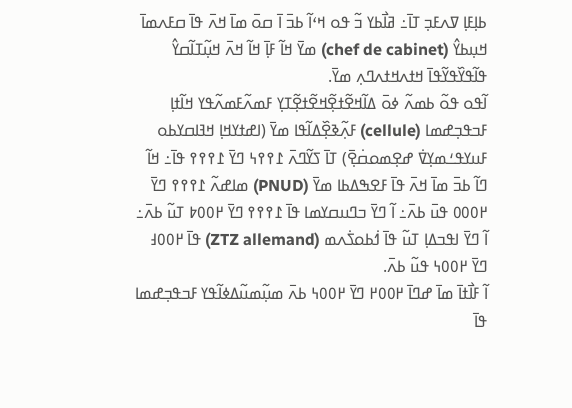ߕߊ߲ߓߊ߲ ߜߍߓߏ߲ ߠߊ߫߸ ߥߊ߯ߕߌ ߏ߬ ߟߋ ߞߵߊ߬ ߕߏ߫ ߊ߫ ߛߋ߫ ߘߊ߫ ߞߍ߫ ߟߊ߫ ߛߓߍߘߊ߫ ߞߎ߲ߕߌ߮ (chef de cabinet) ߘߌ߫ ߞߊ߬ ߓߊ߲߫ ߞߊ߬ ߞߍ߫ ߞߎ߲߬ߠߊ߬ߛߌ߮ ߟߊ߬ߟߌ߰ߟߌ߬ߟߊ߫ ߞߙߍߞߙߍߣߍ߲ ߘߌ߫.
ߊ߬ߟߋ ߟߋ߬ ߕߘߍ߬ ߦߋ߫ ߡߊ߬ߞߐ߬ߙߐ߲߬ߞߐ߬ߙߐ߲߬ߠߌ߲ ߓߘߍ߬ߓߘߍ߬ߟߌ ߞߊ߬ߙߊ߲ ߓߏߟߏ߲ߝߘߊ (cellule) ߓߍ߲߬ߢߐ߲߰ߡߊ߬ߟߊ ߘߌ߫ (ߊߝߙߌߞߊ߲ ߞߔߊߛߌߕߋ ߓߎߌߟߑߘߌ߲ߜ߭ ߝߐ߲ߘߋߛ߭ߐ߲߫) ߠߊ߫ ߖߌ߬ߣߍ߫ ߁߉߉߆ ߣߌ߫ ߁߉߉߉ ߟߊ߫߸ ߞߊ߬ ߣߊ߬ ߕߏ߫ ߘߊ߫ ߞߍ߫ ߟߊ߫ ߓߐߒߡߕߊ ߘߌ߫ (PNUD) ߘߊߝߍ߬ ߁߉߉߉ ߣߌ߫ ߂߀߀߀ ߟߎ߫ ߕߍ߫߸ ߊ߬ ߣߌ߫ ߏߣߎߛߌߘߊ ߟߊ߫ ߁߉߉߉ ߣߌ߫ ߂߀߀߈ ߠߎ߬ ߕߍ߫߸ ߊ߬ ߣߌ߫ ߊߟߏߡߊ߲ ߠߎ߬ ߟߊ߫ ߗ߭ߕߋߖ߭ߍߘ (ZTZ allemand) ߟߊ߫ ߂߀߀߃ ߣߌ߫ ߂߀߀߆ ߟߎ߬ ߕߍ߫.
ߊ߬ ߓߊ߯ߙߊ߫ ߘߊ߫ ߝߣߊ߫ ߂߀߀߂ ߣߌ߫ ߂߀߀߆ ߕߍ߫ ߘߎ߲߬ߘߎ߬ߡߦߊ߬ߟߌ ߓߏߟߏ߲ߝߘߊ ߟߊ߫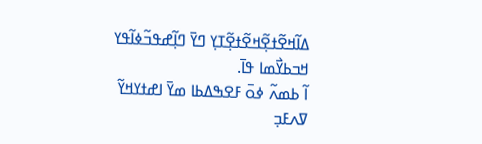ߡߊ߬ߞߐ߬ߙߐ߲߬ߞߐ߬ߙߐ߲߬ߠߌ߲ ߣߌ߫ ߣߊ߲߬ߝߟߏ߬ߦߊ߬ߟߌ ߞߏߕߌ߯ߘߊ ߟߊ߫.
ߊ߬ ߕߘߍ߬ ߦߋ߫ ߓߐߒߡߕߊ ߘߌ߫ ߊߝߙߌߞߌ߬ ߜߍߓߏ߲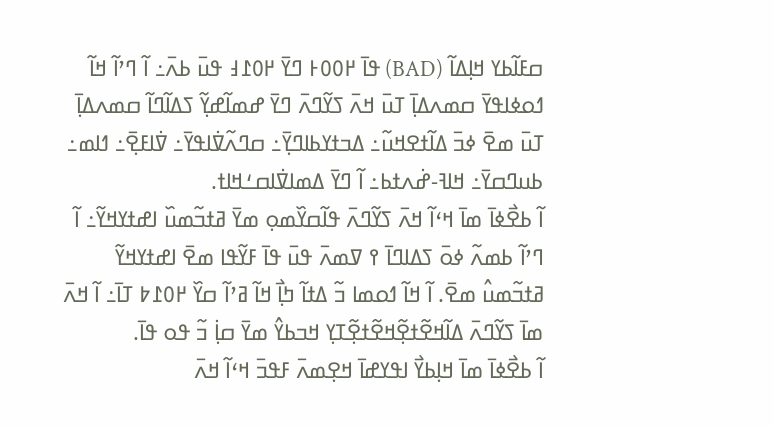ߛߓߊ߬ߕߌ ߞߊ߲ߡߊ߬ (BAD) ߟߊ߫ ߂߀߀߅ ߣߌ߫ ߂߀߁߃ ߟߎ߫ ߕߍ߫߸ ߊ߬ ߣߴߊ߬ ߞߊ߬ ߗߋߦߊߟߌ߫ ߛߘߍߡߊ߲߫ ߠߎ߫ ߞߍ߫ ߖߌ߬ߣߍ߫ ߣߌ߫ ߝߘߊ߬ߝߌ߲߬ ߖߡߊ߬ߣߊ߬ ߛߘߍߡߊ߲߫ ߠߎ߫ ߘߐ߫ ߦߏ߫ ߡߊ߬ߙߐߞߎ߬߸ ߡߏߙߌߕߊߣߌ߲߫߸ ߛߣߍ߬ߜ߭ߊߟߌ߫߸ ߜ߭ߊߓߐ߲߫߸ ߗߊߘ߸ ߕߎߣߛߌ߫߸ ߞߊߔ-ߝ߭ߍߙߕ߸ ߊ߬ ߣߌ߫ ߡߘߊߜ߭ߊߛߑߞߊߙ.
ߊ߬ ߕߐ߯ߦߊ߫ ߘߊ߫ ߞߵߊ߬ ߞߍ߫ ߖߌ߬ߣߍ߫ ߟߊ߬ߛߌ߰ߘߋ߲ ߘߌ߫ ߥߙߏ߬ߘߎ߰ ߊߝߙߌߞߌ߬߸ ߊ߬ ߣߴߊ߬ ߕߘߍ߬ ߦߋ߫ ߖߡߊߣߊ߫ ߉ ߜߘߍ߫ ߟߎ߫ ߟߊ߫ ߓߌ߬ߟߊ ߘߐ߫ ߊߝߙߌߞߌ߬ ߥߙߏ߬ߘߎ߮ ߘߐ߫. ߊ߬ ߞߊ߬ ߗߋߘߊ ߏ߬ ߡߙߊ߬ ߤߊ߲߯ ߞߊ߬ ߥߴߊ߬ ߛߌ߰ ߂߀߁߈ ߠߊ߫߸ ߊ߬ ߞߍ߫ ߘߊ߫ ߖߌ߬ߣߍ߫ ߡߊ߬ߞߐ߬ߙߐ߲߬ߞߐ߬ߙߐ߲߬ߠߌ߲ ߞߏߕߌ߮ ߘߌ߫ ߛߊ߲߭ ߏ߬ ߟߋ ߟߊ߫.
ߊ߬ ߕߐ߯ߦߊ߫ ߘߊ߫ ߞߊ߲ߕߌ߯ ߊߟߌߝߊ߫ ߞߐ߲ߘߍ߫ ߓߟߏ߫ ߞߵߊ߬ ߞߍ߫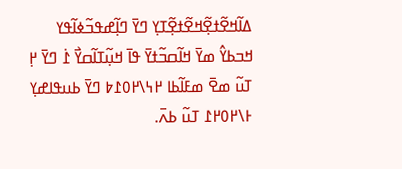ߡߊ߬ߞߐ߬ߙߐ߲߬ߞߐ߬ߙߐ߲߬ߠߌ߲ ߣߌ߫ ߣߊ߲߬ߝߟߏ߬ߦߊ߬ߟߌ ߞߏߕߌ߮ ߘߌ߫ ߞߊ߬ߛߏ߬ߙߌ߫ ߟߊ߫ ߞߎ߲߬ߠߊ߬ߛߌ߯ ߁߭ ߣߌ߫ ߂߲ ߠߎ߬ ߘߐ߫ ߘߓߊ߬ߕߊ ߂߆\߂߀߁߈ ߣߌ߫ ߕߎߟߊߝߌ߲ ߅\߂߀߂߁ ߠߎ߬ ߕߍ߫.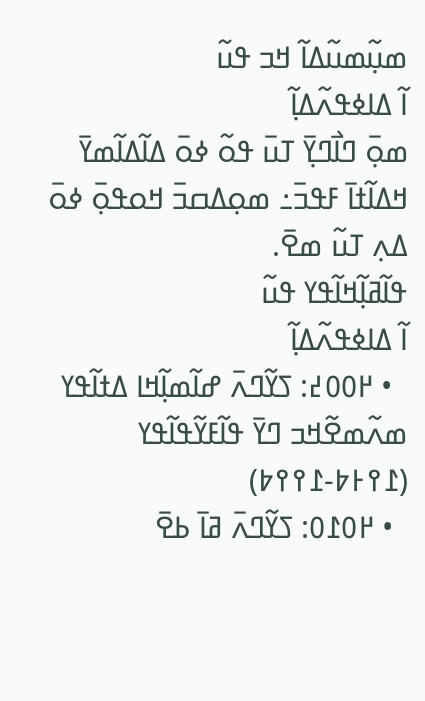ߘߎ߲߬ߘߎ߬ߡߊ߬ ߞߏ ߟߎ߬
ߊ߬ ߡߊߦߟߍ߬ߡߊ߲߬
ߘߋ߲߫ ߣߊ߯ߣߌ߲߫ ߠߎ߫ ߟߋ߬ ߦߋ߫ ߡߊ߬ߡߊ߬ߘߌ߫ ߞߡߊ߬ߙߊ߫ ߓߟߏ߫߸ ߘߋ߲ߡߛߏ߫ ߞߋߟߋ߲߫ ߦߋ߫ ߡߍ߲ ߠߎ߬ ߘߐ߫.
ߟߊ߬ߥߊ߲߬ߞߊ߬ߟߌ ߟߎ߬
ߊ߬ ߡߊߦߟߍ߬ߡߊ߲߬
  • ߂߀߀߄: ߖߌ߬ߣߍ߫ ߝߊ߬ߘߊ߲߬ߞߊ ߡߙߊ߬ߟߌ ߘߍ߬ߘߐ߬ߞߏ ߣߌ߫ ߟߊ߬ߓߌ߬ߟߊ߬ߟߌ (߁߉߅߈-߁߉߉߈)
  • ߂߀߁߀: ߖߌ߬ߣߍ߫ ߥߊ߫ ߕߐ߫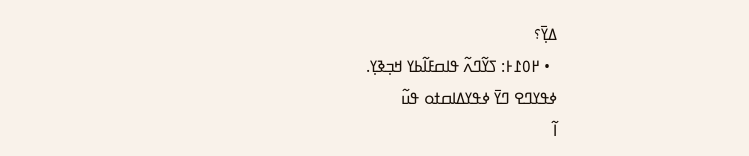ߡߌ߲߫؟
  • ߂߀߁߅: ߖߌ߬ߣߍ߬ ߟߊߛߓߊ߬ߕߌ ߞߏ߲ߢߌ߲.
ߦߟߌߣߐ ߣߌ߫ ߦߟߌߡߊߛߙߋ ߟߎ߬
ߊ߬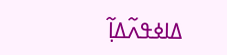ߡߊߦߟߍ߬ߡߊ߲߬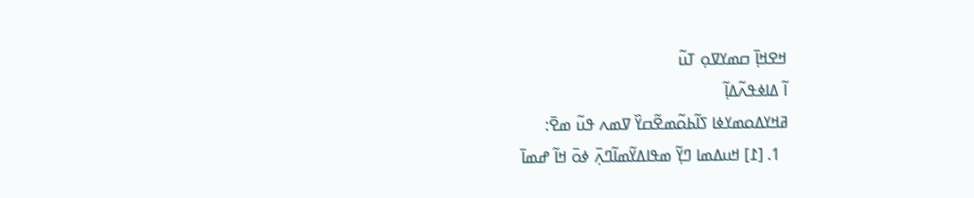ߞߐߞߊ߲߫ ߛߘߌߜߋ߲ ߠߎ߬
ߊ߬ ߡߊߦߟߍ߬ߡߊ߲߬
ߥߞߌߡߋߘߌߦߊ ߖߊ߬ߕߋ߬ߘߐ߬ߛߌ߰ ߜߘߍ ߟߎ߬ ߘߐ߫:
  1. [߁] ߞߎߡߘߊ ߣߌ߲߬ ߘߟߊߡߌ߬ߘߊ߬ߣߍ߲߫ ߦߋ߫ ߞߊ߬ ߝߘߊ߫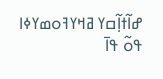ߝߊ߬ߙߊ߲߬ߛߌ ߥߞߌߔߋߘߌߦߊ ߟߋ߬ ߟߊ߫